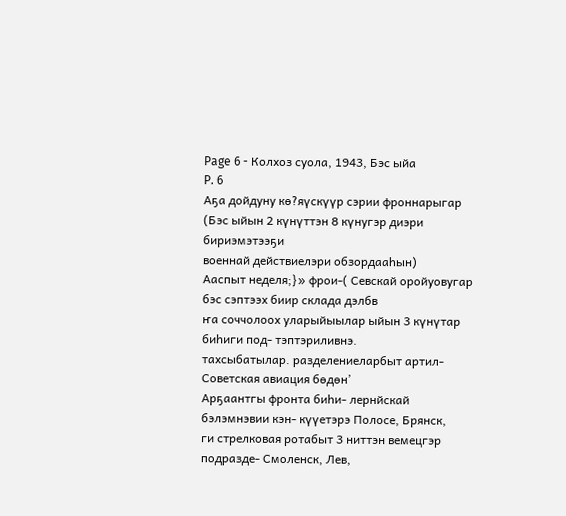Page 6 - Колхоз суола, 1943, Бэс ыйа
P. 6
Аҕа дойдуну кө?яүскүүр сэрии фроннарыгар
(Бэс ыйын 2 күнүттэн 8 күнугэр диэри бириэмэтээҕи
военнай действиелэри обзордааһын)
Ааспыт неделя;}» фрои-( Севскай оройуовугар бэс сэптээх биир склада дэлбв
ҥа соччолоох уларыйыылар ыйын 3 күнүтар биһиги под- тэптэриливнэ.
тахсыбатылар. разделениеларбыт артил- Советская авиация бөдөн’
Арҕаантгы фронта биһи- лернйскай бэлэмнэвии кэн- күүетэрэ Полосе, Брянск,
ги стрелковая ротабыт 3 ниттэн вемецгэр подразде- Смоленск, Лев,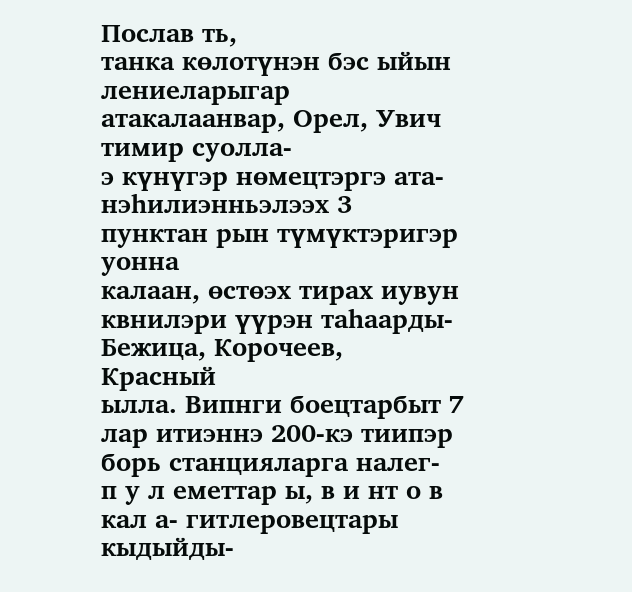Послав ть,
танка көлотүнэн бэс ыйын лениеларыгар атакалаанвар, Орел, Увич тимир суолла-
э күнүгэр нөмецтэргэ ата- нэһилиэнньэлээх 3 пунктан рын түмүктэригэр уонна
калаан, өстөэх тирах иувун квнилэри үүрэн таһаарды- Бежица, Корочеев, Красный
ылла. Випнги боецтарбыт 7 лар итиэннэ 200-кэ тиипэр борь станцияларга налег-
п у л еметтар ы, в и нт о в кал а- гитлеровецтары кыдыйды-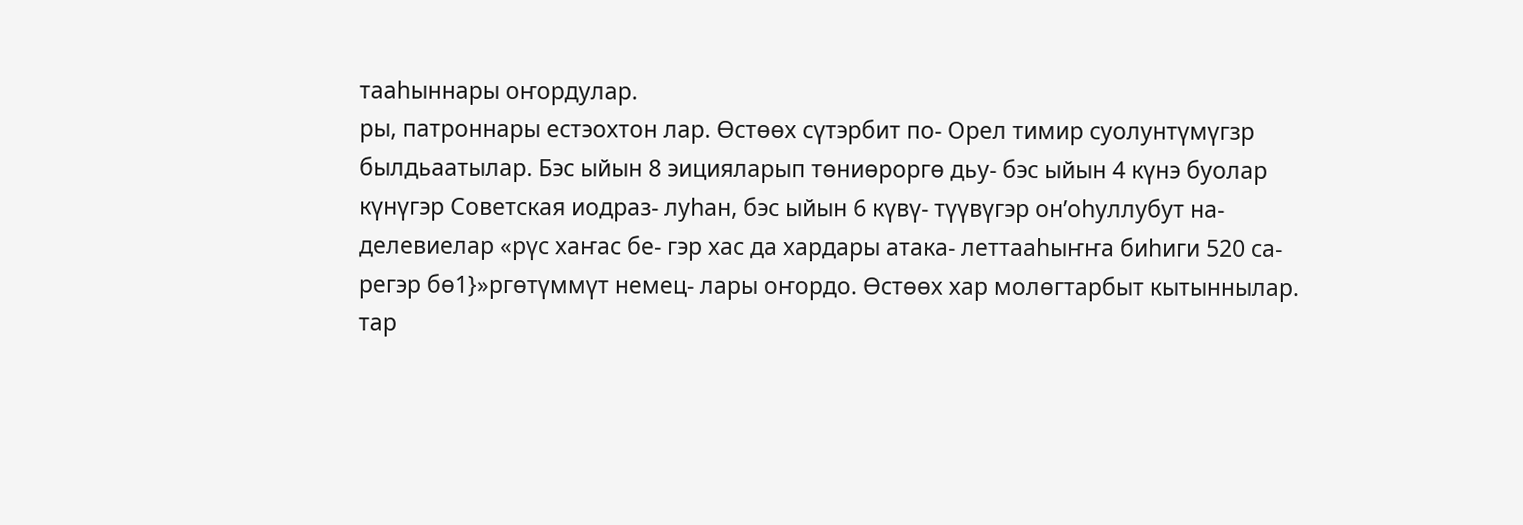тааһыннары оҥордулар.
ры, патроннары естэохтон лар. Өстөөх сүтэрбит по- Орел тимир суолунтүмүгзр
былдьаатылар. Бэс ыйын 8 эицияларып төниөроргө дьу- бэс ыйын 4 күнэ буолар
күнүгэр Советская иодраз- луһан, бэс ыйын 6 күвү- түүвүгэр он’оһуллубут на-
делевиелар «рүс хаҥас бе- гэр хас да хардары атака- леттааһыҥҥа биһиги 520 са-
регэр бө1}»ргөтүммүт немец- лары оҥордо. Өстөөх хар молөгтарбыт кытыннылар.
тар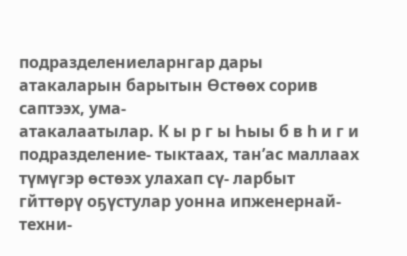подразделениеларнгар дары атакаларын барытын Өстөөх сорив саптээх, ума-
атакалаатылар. К ы р г ы Һыы б в һ и г и подразделение- тыктаах, тан’ас маллаах
түмүгэр өстөэх улахап сү- ларбыт гйттөрү оҕүстулар уонна ипженернай-техни-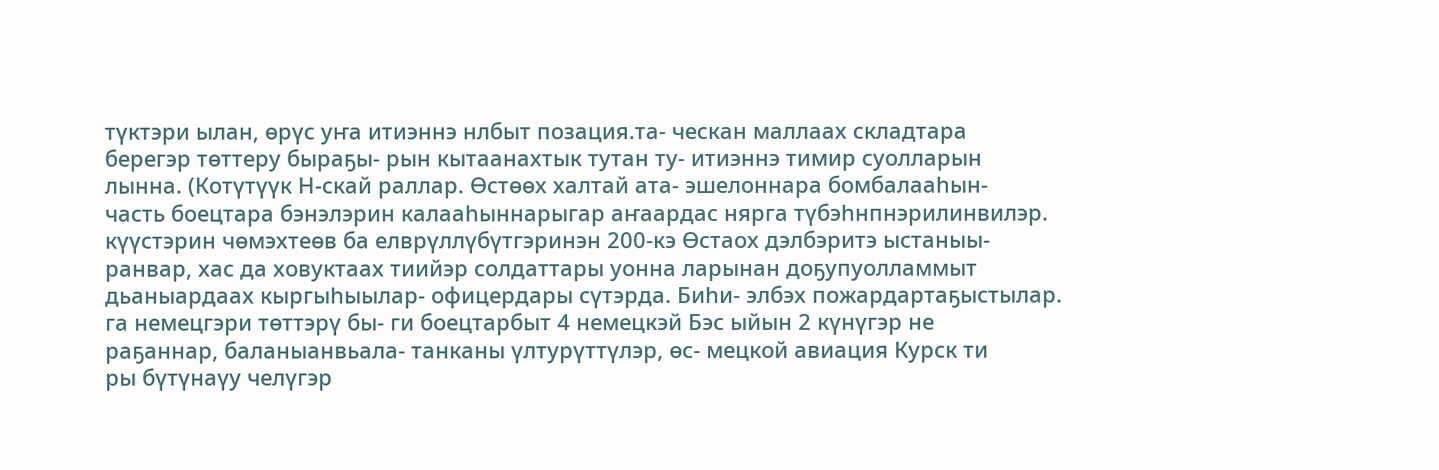түктэри ылан, өрүс уҥа итиэннэ нлбыт позация.та- ческан маллаах складтара
берегэр төттеру быраҕы- рын кытаанахтык тутан ту- итиэннэ тимир суолларын
лынна. (Котүтүүк Н-скай раллар. Өстөөх халтай ата- эшелоннара бомбалааһын-
часть боецтара бэнэлэрин калааһыннарыгар аҥаардас нярга түбэһнпнэрилинвилэр.
күүстэрин чөмэхтеөв ба елврүллүбүтгэринэн 200-кэ Өстаох дэлбэритэ ыстаныы-
ранвар, хас да ховуктаах тиийэр солдаттары уонна ларынан доҕупуолламмыт
дьаныардаах кыргыһыылар- офицердары сүтэрда. Биһи- элбэх пожардартаҕыстылар.
га немецгэри төттэрү бы- ги боецтарбыт 4 немецкэй Бэс ыйын 2 күнүгэр не
раҕаннар, баланыанвьала- танканы үлтурүттүлэр, өс- мецкой авиация Курск ти
ры бүтүнаүу челүгэр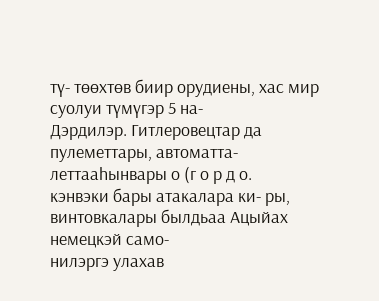тү- төөхтөв биир орудиены, хас мир суолуи түмүгэр 5 на-
Дэрдилэр. Гитлеровецтар да пулеметтары, автоматта- леттааһынвары о (г о р д о.
кэнвэки бары атакалара ки- ры, винтовкалары былдьаа Ацыйах немецкэй само-
нилэргэ улахав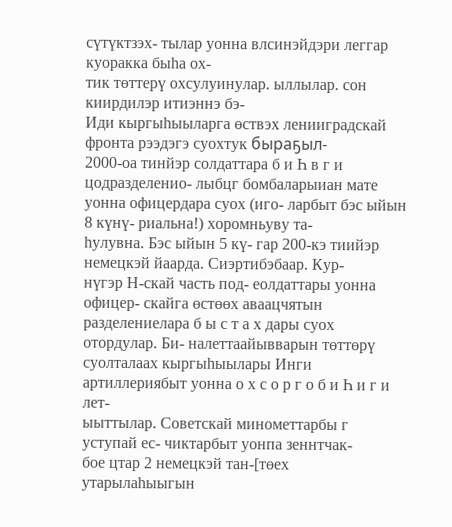сүтүктзэх- тылар уонна влсинэйдэри леггар куоракка быһа ох-
тик төттерү охсулуинулар. ыллылар. сон киирдилэр итиэннэ бэ-
Иди кыргыһыыларга өствэх ленииградскай фронта рээдэгэ суохтук быраҕыл-
2000-оа тинйэр солдаттара б и Һ в г и цодразделенио- лыбцг бомбаларыиан мате
уонна офицердара суох (иго- ларбыт бэс ыйын 8 күнү- риальна!) хоромньуву та-
һулувна. Бэс ыйын 5 кү- гар 200-кэ тиийэр немецкэй йаарда. Сиэртибэбаар. Кур-
нүгэр Н-скай часть под- еолдаттары уонна офицер- скайга өстөөх аваацчятын
разделениелара б ы с т а х дары суох отордулар. Би- налеттаайывварын төттөрү
суолталаах кыргыһыылары Инги артиллериябыт уонна о х с о р г о б и Һ и г и лет-
ыыттылар. Советскай минометтарбы г уступай ес- чиктарбыт уонпа зеннтчак-
бое цтар 2 немецкэй тан-[төех утарылаһыыгын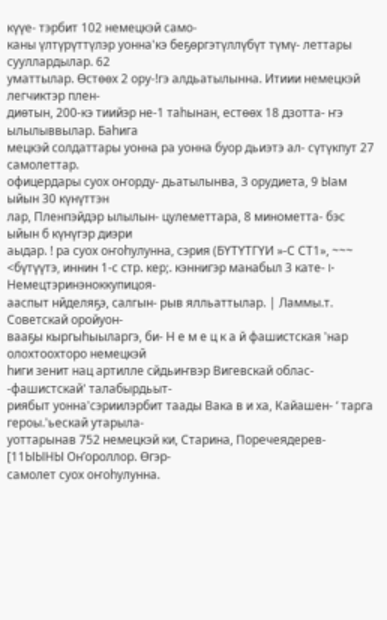күүе- тэрбит 102 немецкэй само-
каны үлтүрүттүлэр уонна'кэ беҕөргэтүллүбүт түмү- леттары сууллардылар. 62
уматтылар. Өстөөх 2 ору-!гэ алдьатылынна. Итиии немецкэй легчиктэр плен-
диөтын, 200-кэ тиийэр не-1 таһынан, естөөх 18 дзотта- ҥэ ылылыввылар. Баһига
мецкэй солдаттары уонна ра уонна буор дьиэтэ ал- сүтүкпут 27 самолеттар.
офицердары суох оҥорду- дьатылынва, 3 орудиета, 9 Ыам ыйын 30 күнүттэн
лар, Пленпэйдэр ылылын- цулеметтара, 8 минометта- бэс ыйын б күнүгэр диэри
аыдар. ! ра суох оҥоһулунна, сэрия (БҮТҮТГҮИ »-С СТ1», ~~~
<бүтүүтэ, иннин 1-с стр. кер;. кэннигэр манабыл 3 кате- I• Немецтэринэноккупицоя-
ааспыт нйделяҕэ, салгын- рыв ялльаттылар. | Ламмы.т. Советскай оройуон-
вааҕы кыргыһыыларгэ, би- Н е м е ц к а й фашистская 'нар олохтоохторо немецкэй
һиги зенит нац артилле сйдьиҥвэр Вигевскай облас- -фашистскай' талабырдьыт-
риябыт уонна'сэриилэрбит таады Вака в и ха, Кайашен- ‘ тарга героы.'ьескай утарыла-
уоттарынав 752 немецкэй ки, Старина, Поречеядерев- [11ЫЫНЫ Он’ороллор. Өгэр-
самолет суох оҥоһулунна.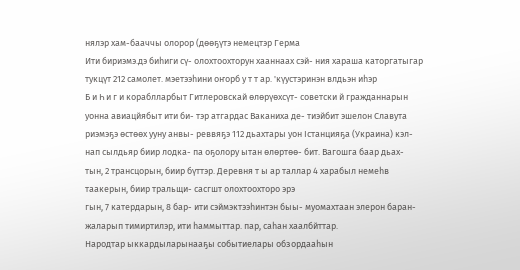нялэр хам-бааччы олорор (дөөҕүтэ немецтэр Герма
Ити бириэмэ.дэ биһиги сү- олохтоохторун хааннаах сэй- ния хараша каторгатыгар
тукцүт 212 самолет. мэетээһини оҥорб у т т ар. 'күустэринэн влдьэн иһэр
Б и Һ и г и кораблларбыт Гитлеровскай өлөрүөхсүт- советски й гражданнарын
уонна авиацйябыт ити би- тэр атгардас Ваканиха де- тиэйбит эшелон Славута
риэмэҕэ өстөөх ууну анвы- реввяҕэ 112 дьахтары уон Iстанцияҕа (Украина) кэл-
нап сылдьяр биир лодка- па оҕолору ытан өлөртөө- бит. Вагошга баар дьах-
тын, 2 трансцорын, биир бүттэр. Деревня т ы ар таллар 4 харабыл немеһв
таакерын, биир тральщи- сасгшт олохтоохторо эрэ
гын, 7 катердарын, 8 бар- ити сэймэктээһинтэн быы- муомахтаан элерон баран-
жаларып тимиртилэр, ити һаммыттар. пар, саһан хаалбйттар.
Народтар ыккардыларынааҕы событиелары обзордааһын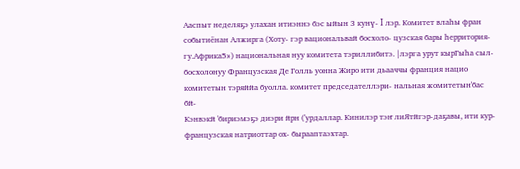Ааспыт неделяҕэ улахан итиэннэ бэс ыйын 3 кунү- I лэр. Комитет влаһы фран
событиёнан Алжирга (Хоту- гэр вациональвай босхоло- цузская бары һерритория-
гу.Африка5») национальная нуу комитета тэриллибитэ. |лэрга урут кырГыһа сыл-
босхолонуу Французская Де Голль уонна Жиро ити дьааччы франция нацио
комитетын тэряййа буолла. комитет председателлэри- нальная жомитетын'бас бй-
Кэнвэкй 'бириэмэҕэ диэри йрн ('урдаллар. Кинилэр тэҥ лиЯтйгэр-даҕавы, ити кур-
французская натриоттар ох- бырааптаэхтар.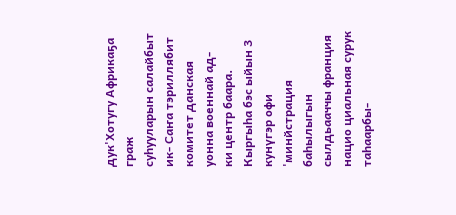дук'Хотугу Африкаҕа граж
суһууларын салайбыт ик- Саҥа тэриллябит комитет данская уонна военнай ад-
ки центр баара. Кыргыһа бэс ыйын 3 кунүгэр офи 'минйстрация баһылыгын
сылдьааччы франция нацио циальная сурук таһаарбы-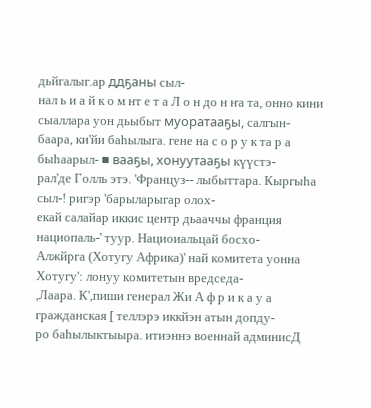дьйгалыг.ар ддҕаны сыл-
нал ь и а й к о м нт е т а Л о н до н ҥа та, онно кини сыаллара уон дьыбыт муоратааҕы, салгын-
баара, ки'йи баһылыга. гене на с о р у к та р а быһаарыл- ■ вааҕы, хонуутааҕы күүстэ-
рал'де Голль этэ. 'Француз-- лыбыттара. Кыргыһа сыл-! ригэр 'барыларыгар олох-
екай салайар иккис центр дьааччы франция нациопаль-' туур. Нациоиальцай босхо-
Алжйрга (Хотугу Африка)' най комитета уонна Хотугу': лонуу комитетын вредседа-
,Лаара. К',пиши генерал Жи А ф р и к а у а гражданская [ теллэрэ иккйэн атын допду-
ро баһылыктыыра. итиэннэ военнай админисД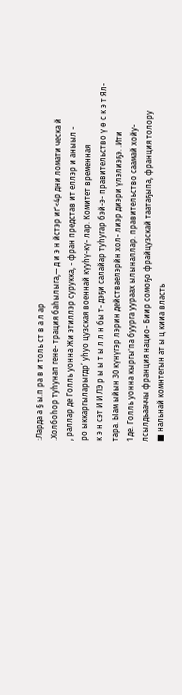:Ларда а § ы.п ра в и толь ст в а л ар
.Холбоһор туһунап гене- трация баһылыга,— д и э н йстэр иг'<4р дни ломати ческа й
, раллар де Голль уонна Жи этиллэр сурукка, - фран представ ит еллэр и аныыл -
ро ыккаргыларыгдр’ уһуо цузская военнай күуһү-кү- лар. Комитет временная
к э н сэт И И ЛЭ р ы ы т ы л л н бы т- дэҕи салайар туһугар бэй-э- правительство ү ө с к э т Ял-
тара. Ыам ыйын 30 күнүгэр лэрин действаелэрйн хол- лиэр диэри үлэлиэҕэ. .Ити
1 де. Голль уонна кыргы'па буурга уураах ылыналлар. правительство саамай хойу-
лсылдьааччы франция нацио- Биир сомоҕо фрайцузскай таатаҕыпа, франция толору
■ нальнай комнтегын ат ы ц кииа власть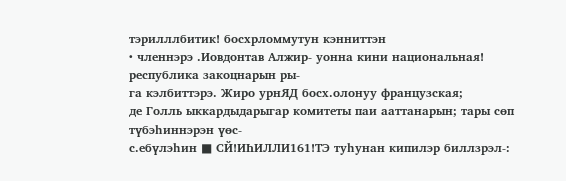тэрилллбитик! босхрломмутун кэнниттэн
• членнэрэ .Иовдонтав Алжир- уонна кини национальная! республика закоцнарын ры-
га кэлбиттэрэ. Жиро урнЯД босх.олонуу французская;
де Голль ыккардыдарыгар комитеты паи ааттанарын; тары сөп түбэһиннэрэн үөс-
с.ебүлэһин ■ СЙ!ИҺИЛЛИ161!ТЭ туһунан кипилэр биллзрэл-: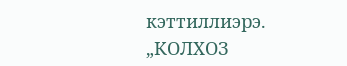кэттиллиэрэ.
„КОЛХОЗ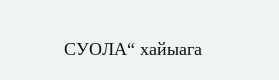СУОЛА“ хайыага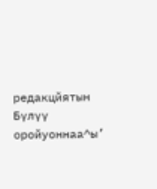редакцйятын Бүлүү оройуоннаа^ы’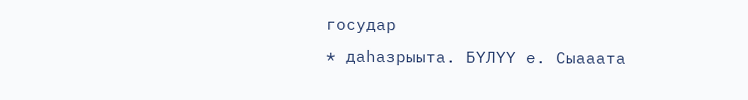государ
* даһазрыыта. БҮЛҮҮ е. Сыааата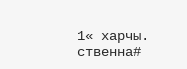1« харчы. ственна#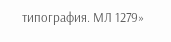типография. МЛ 1279»